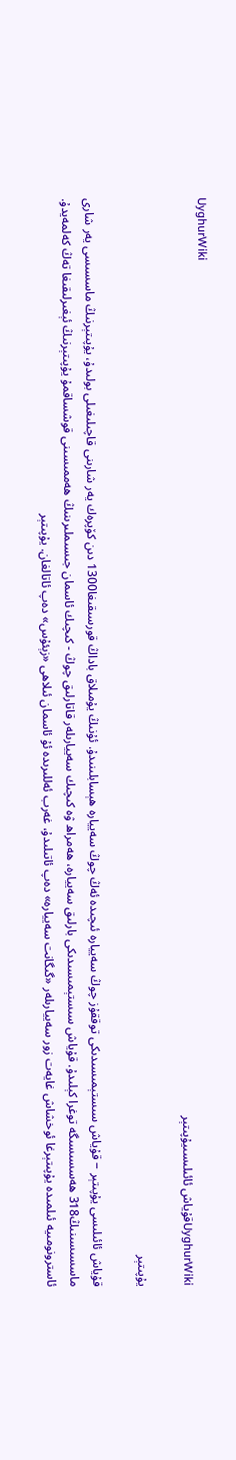UyghurWiki
UyghurWikiقۇياش ئائىلىسىيۇپىتېر

يۇپىتېر

قۇياش ئائىلىسى يۇپىتېر − قۇياش سىستېمىسىدىكى توققۇز چوڭ سەييارە ئىچىدە ئەڭ چوڭ سەييارە ھېسابلىنىدۇ. ئۇنىڭ يۇمىلاق باداڭ قورسىقىغا1300 دىن كۆپرەك يەر شارىنى قاچىلىغىلى بولىدۇ، يۇپىتېرنىڭ ماسسىسى يەر شارى ماسسىسىنىڭ318 ھەسسىسىگە توغرا كېلىدۇ. قۇياش سىستېمىسىدىكى بارلىق سەييارە، ھەمراھ ۋە كىچىك سەييارىلەر قاتارلىق چوڭ - كىچىك ئاسمان جىسىملىرىنىڭ ھەممىسىنى قوشساقمۇ يۇپىتېرنىڭ ئېغىرلىقىغا تەڭ كەلمەيدۇ. ئاسترونومىيە ئىلمىدە يۇپىتېرغا ئوخشاش غايەت زور سەييارىلەر «گىگانت سەييارە» دەپ ئاتىلىدۇ، غەرب ئەللىرىدە ئۇ ئاسمان ئىلاھى «زېئۇس» دەپ ئاتالغان. يۇپىتېر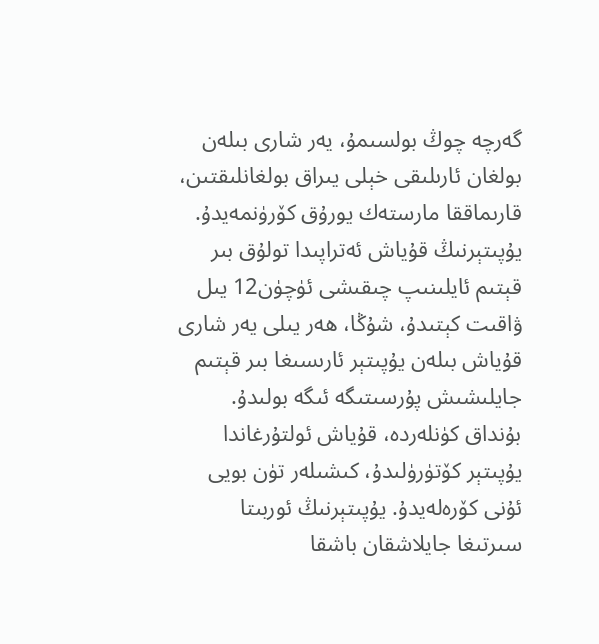گەرچە چوڭ بولسىمۇ، يەر شارى بىلەن بولغان ئارىلىقى خېلى يىراق بولغانلىقتىن، قارىماققا مارستەك يورۇق كۆرۈنمەيدۇ. يۇپىتېرنىڭ قۇياش ئەتراپىدا تولۇق بىر قېتىم ئايلىنىپ چىقىشى ئۈچۈن12 يىل ۋاقىت كېتىدۇ، شۇڭا، ھەر يىلى يەر شارى قۇياش بىلەن يۇپىتېر ئارىسىغا بىر قېتىم جايلىشىش پۇرسىتىگە ئىگە بولىدۇ. بۇنداق كۈنلەردە، قۇياش ئولتۇرغاندا يۇپىتېر كۆتۈرۈلىدۇ، كىشىلەر تۈن بويى ئۇنى كۆرەلەيدۇ. يۇپىتېرنىڭ ئوربىتا سىرتىغا جايلاشقان باشقا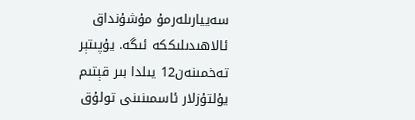سەييارىلەرمۇ مۇشۇنداق ئالاھىدىلىككە ئىگە. يۇپىتېر تەخمىنەن12 يىلدا بىر قېتىم يۇلتۇزلار ئاسمىنىنى تولۇق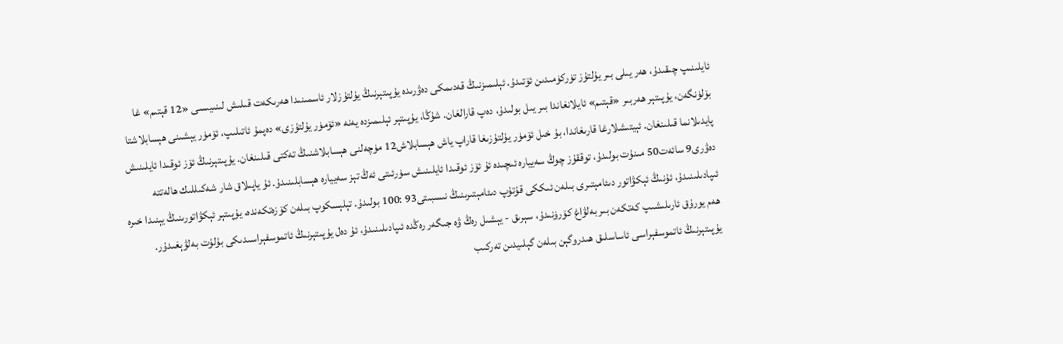ئايلىنىپ چىقىدۇ، ھەر يىلى بىر يۇلتۇز تۈركۈمىدىن ئۆتىدۇ. ئېلىمىزنىڭ قەدىمكى دەۋرىدە يۇپىتېرنىڭ يۇلتۇزلار ئاسمىنىدا ھەرىكەت قىلىش لىنىيىسى «12 قېتىم» غا بۆلۈنگەن، يۇپىتېر ھەربىر «قېتىم» ئايلانغاندا بىر يىل بولىدۇ، دەپ قارالغان. شۇڭا، يۇپىتېر ئېلىمىزدە يەنە «ئۆمۈر يۇلتۇزى» دەپمۇ ئاتىلىپ، ئۆمۈر يېشىنى ھېسابلاشتا پايدىلانما قىلىنغان. ئېيتىشلارغا قارىغاندا، بۇ خىل ئۆمۈر يۇلتۇزىغا قاراپ ياش ھېسابلاش12 مۈچەلنى ھېسابلاشنىڭ تەكتى قىلىنغان. يۇپىتېرنىڭ ئۆز ئوقىدا ئايلىنىش دەۋرى9 سائەت50 مىنۇت بولىدۇ، توققۇز چوڭ سەييارە ئىچىدە ئۇ ئۆز ئوقىدا ئايلىنىش سۈرئىتى ئەڭ تېز سەييارە ھېسابلىنىدۇ. ئۇ ياپىلاق شار شەكىللىك ھالەتتە ئىپادىلىنىدۇ، ئۇنىڭ ئېكۋاتور دىئامېتىرى بىلەن ئىككى قۇتۇپ دىئامېتىرىنىڭ نىسبىتى93 :100 بولىدۇ. تېلېسكوپ بىلەن كۆزەتكەندە، يۇپىتېر ئېكۋاتورىنىڭ يېنىدا خىرە ھەم يورۇق ئارىلىشىپ كەتكەن بىر بەلۋاغ كۆرۈنىدۇ، سېرىق - يېشىل رەڭ ۋە جىگەر رەڭدە ئىپادىلىنىدۇ، ئۇ دەل يۇپىتېرنىڭ ئاتموسفېراسىدىكى بۇلۇت بەلۋېغىدۇر. يۇپىتېرنىڭ ئاتموسفېراسى ئاساسلىق ھىدروگېن بىلەن گېلىيدىن تەركىب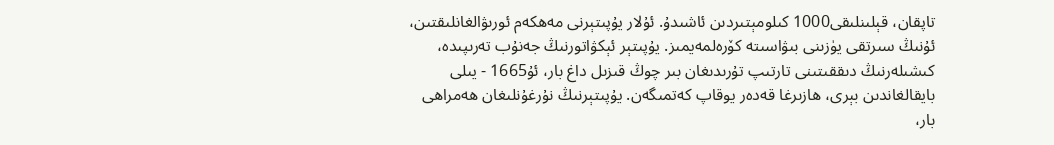تاپقان، قېلىنلىقى1000 كىلومېتىردىن ئاشىدۇ. ئۇلار يۇپىتېرنى مەھكەم ئورىۋالغانلىقتىن، ئۇنىڭ سىرتقى يۈزىنى بىۋاسىتە كۆرەلمەيمىز. يۇپىتېر ئېكۋاتورنىڭ جەنۇب تەرىپىدە، كىشىلەرنىڭ دىققىتىنى تارتىپ تۇرىدىغان بىر چوڭ قىزىل داغ بار، ئۇ1665 - يىلى بايقالغاندىن بېرى، ھازىرغا قەدەر يوقاپ كەتمىگەن. يۇپىتېرنىڭ نۇرغۇنلىغان ھەمراھى بار،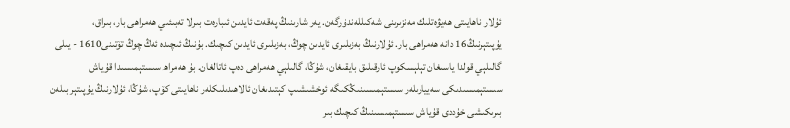ئۇلار ناھايىتى ھەيۋەتلىك مەنزىرىنى شەكىللەندۈرگەن. يەر شارىنىڭ پەقەت ئايدىن ئىبارەت بىرلا تەبىئىي ھەمراھى بار، بىراق، يۇپىتېرنىڭ16 دانە ھەمراھى بار. ئۇلارنىڭ بەزىلىرى ئايدىن چوڭ، بەزىلىرى ئايدىن كىچىك. بۇنىڭ ئىچىدە ئەڭ چوڭ تۆتىنى1610 - يىلى گالىلېي قولدا ياسىغان تېلېسكوپ ئارقىلىق بايقىغان، شۇڭا، گالىلېي ھەمراھى دەپ ئاتالغان. بۇ ھەمراھ سىستېمىسىدا قۇياش سىستېمىسىدىكى سەييارىلەر سىستېمىسىنىڭكىگە ئوخشىشىپ كېتىدىغان ئالاھىدىلىكلەر ناھايىتى كۆپ، شۇڭا، ئۇلارنىڭ يۇپىتېر بىلەن بىرىكىشى خۇددى قۇياش سىستېمىسىنىڭ كىچىك بىر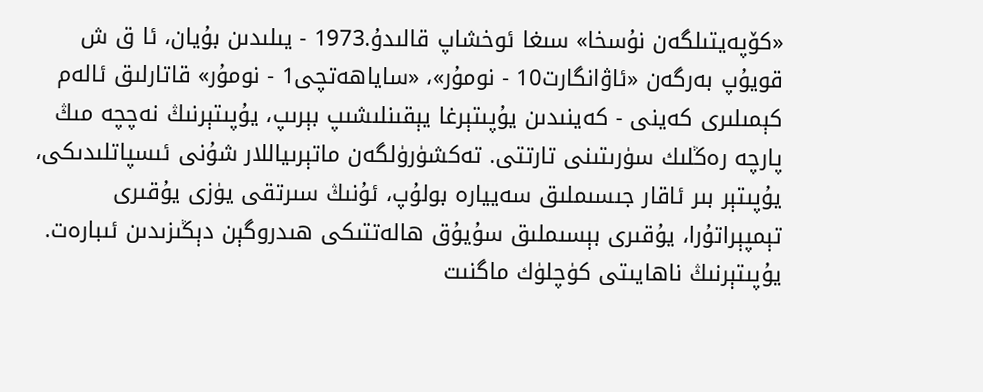«كۆپەيتىلگەن نۇسخا» سىغا ئوخشاپ قالىدۇ.1973 - يىلىدىن بۇيان، ئا ق ش قويۇپ بەرگەن «ئاۋانگارت10 - نومۇر»، «ساياھەتچى1 - نومۇر» قاتارلىق ئالەم كېمىلىرى كەينى - كەينىدىن يۇپىتېرغا يېقىنلىشىپ بېرىپ، يۇپىتېرنىڭ نەچچە مىڭ پارچە رەڭلىك سۈرىتىنى تارتتى. تەكشۈرۈلگەن ماتېرىياللار شۇنى ئىسپاتلىدىكى، يۇپىتېر بىر ئاقار جىسىملىق سەييارە بولۇپ، ئۇنىڭ سىرتقى يۈزى يۇقىرى تېمپېراتۇرا، يۇقىرى بېسىملىق سۇيۇق ھالەتتىكى ھىدروگېن دېڭىزىدىن ئىبارەت. يۇپىتېرنىڭ ناھايىتى كۈچلۈك ماگنىت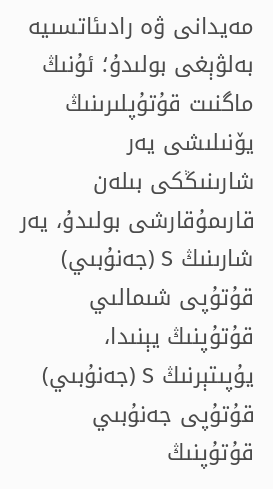مەيدانى ۋە رادىئاتسىيە بەلۋېغى بولىدۇ؛ ئۇنىڭ ماگنىت قۇتۇپلىرىنىڭ يۆنىلىشى يەر شارىنىڭكى بىلەن قارىمۇقارشى بولىدۇ، يەر شارىنىڭ S (جەنۇبىي) قۇتۇپى شىمالىي قۇتۇپنىڭ يېنىدا، يۇپىتېرنىڭ S (جەنۇبىي) قۇتۇپى جەنۇبىي قۇتۇپنىڭ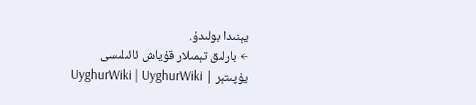يېنىدا بولىدۇ.
← بارلىق تېمىلار قۇياش ئائىلىسى
يۇپىتېر | UyghurWiki | UyghurWiki